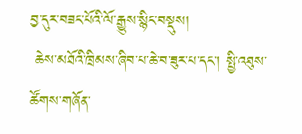བྱ་དུར་བཟང་པོའི་ལོ་རྒྱུས་སྙིང་བསྡུས།
 ཆེས་མཐོའི་ཁྲིམས་ཞིབ་པ་ཆེ་བ་ཟུར་པ་དང་། སྤྱི་འཐུས་ཚོགས་གཞོན་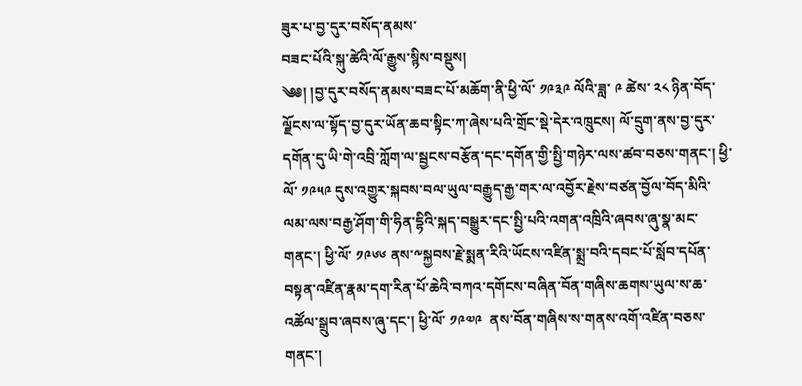ཟུར་པ་བྱ་དུར་བསོད་ནམས་
བཟང་པོའི་སྐུ་ཚེའི་ལོ་རྒྱུས་སྙིས་བསྡུས།
༄༅། །བྱ་དུར་བསོད་ནམས་བཟང་པོ་མཆོག་ནི་ཕྱི་ལོ་ ༡༩༣༩ ལོའི་ཟླ་ ༩ ཚེས་ ༢༨ ཉིན་བོད་ལྗོངས་ལ་སྟོད་བྱ་དུར་ཡོན་ཆབ་སྟིང་ཀ་ཞེས་པའི་གྲོང་སྡེ་དེར་འཁྲུངས། ལོ་དྲུག་ནས་བྱ་དུར་དགོན་དུ་ཡི་གེ་འབྲི་ཀློག་ལ་སྦྱངས་བརྩོན་དང་དགོན་གྱི་སྤྱི་གཉེར་ལས་ཚབ་བཅས་གནང་། ཕྱི་ལོ་ ༡༩༥༩ དུས་འགྱུར་སྐབས་བལ་ཡུལ་བརྒྱུད་རྒྱ་གར་ལ་འབྱོར་རྗེས་བཙན་བྱོལ་བོད་མིའི་ལམ་ལས་བརྒྱ་ཤོག་གི་ཧིན་དྷིའི་སྐད་བསྒྱུར་དང་སྤྱི་པའི་འགན་འཁྲིའི་ཞབས་ཞུ་སྣ་མང་གནང་། ཕྱི་ལོ་ ༡༩༦༦ ནས་༸སྐྱབས་རྗེ་སྨན་རིའི་ཡོངས་འཛིན་སྨྲ་བའི་དབང་པོ་སློབ་དཔོན་བསྟན་འཛིན་རྣམ་དག་རིན་པོ་ཆེའི་བཀའ་དགོངས་བཞིན་བོན་གཞིས་ཆགས་ཡུལ་ས་ཆ་འཚོལ་སྒྲུབ་ཞབས་ཞུ་དང་། ཕྱི་ལོ་ ༡༩༧༩  ནས་བོན་གཞིས་ས་གནས་འགོ་འཛིན་བཅས་གནང་།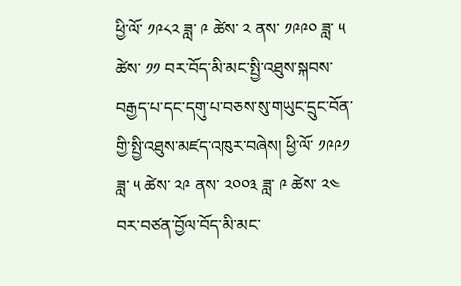ཕྱི་ལོ་ ༡༩༨༢ ཟླ་ ༩ ཚེས་ ༢ ནས་ ༡༩༩༠ ཟླ་ ༥ ཚེས་ ༡༡ བར་བོད་མི་མང་སྤྱི་འཐུས་སྐབས་བརྒྱད་པ་དང་དགུ་པ་བཅས་སུ་གཡུང་དྲུང་བོན་གྱི་སྤྱི་འཐུས་མཛད་འཁུར་བཞེས། ཕྱི་ལོ་ ༡༩༩༡ ཟླ་ ༥ ཚེས་ ༢༩ ནས་ ༢༠༠༣ ཟླ་ ༩ ཚེས་ ༢༤ བར་བཙན་བྱོལ་བོད་མི་མང་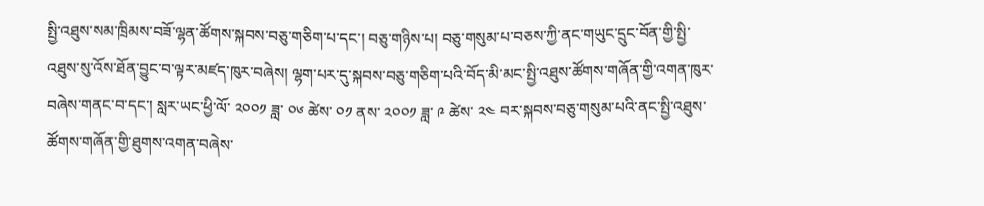སྤྱི་འཐུས་སམ་ཁྲིམས་བཟོ་ལྷན་ཚོགས་སྐབས་བཅུ་གཅིག་པ་དང་། བཅུ་གཉིས་པ། བཅུ་གསུམ་པ་བཅས་ཀྱི་ནང་གཡུང་དྲུང་བོན་གྱི་སྤྱི་འཐུས་སུ་འོས་ཐོན་བྱུང་བ་ལྟར་མཛད་ཁུར་བཞེས། ལྷག་པར་དུ་སྐབས་བཅུ་གཅིག་པའི་བོད་མི་མང་སྤྱི་འཐུས་ཚོགས་གཞོན་གྱི་འགན་ཁུར་བཞེས་གནང་བ་དང་། སླར་ཡང་ཕྱི་ལོ་ ༢༠༠༡ ཟླ་ ༠༦ ཚེས་ ༠༡ ནས་ ༢༠༠༡ ཟླ་ ༩ ཚེས་ ༢༤ བར་སྐབས་བཅུ་གསུམ་པའི་ནང་སྤྱི་འཐུས་ཚོགས་གཞོན་གྱི་ཐུགས་འགན་བཞེས་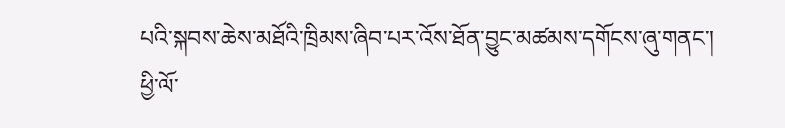པའི་སྐབས་ཆེས་མཐོའི་ཁྲིམས་ཞིབ་པར་འོས་ཐོན་བྱུང་མཚམས་དགོངས་ཞུ་གནང་།
ཕྱི་ལོ་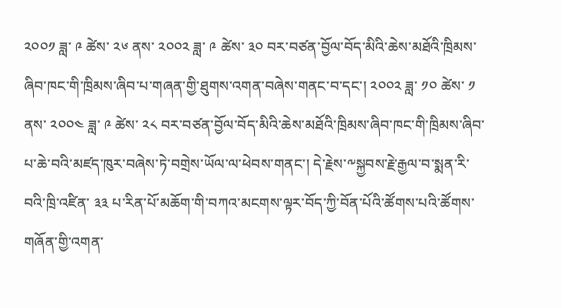༢༠༠༡ ཟླ་ ༩ ཚེས་ ༢༦ ནས་ ༢༠༠༢ ཟླ་ ༩ ཚེས་ ༣༠ བར་བཙན་བྱོལ་བོད་མིའི་ཆེས་མཐོའི་ཁྲིམས་ཞིབ་ཁང་གི་ཁྲིམས་ཞིབ་པ་གཞན་གྱི་ཐུགས་འགན་བཞེས་གནང་བ་དང་། ༢༠༠༢ ཟླ་ ༡༠ ཚེས་ ༡ ནས་ ༢༠༠༤ ཟླ་ ༩ ཚེས་ ༢༨ བར་བཙན་བྱོལ་བོད་མིའི་ཆེས་མཐོའི་ཁྲིམས་ཞིབ་ཁང་གི་ཁྲིམས་ཞིབ་པ་ཆེ་བའི་མཛད་ཁུར་བཞེས་ཏེ་བགྲེས་ཡོལ་ལ་ཕེབས་གནང་། དེ་རྗེས་༸སྐྱབས་རྗེ་རྒྱལ་བ་སྨན་རི་བའི་ཁྲི་འཛིན་ ༣༣ པ་རིན་པོ་མཆོག་གི་བཀའ་མངགས་ལྟར་བོད་ཀྱི་བོན་པོའི་ཚོགས་པའི་ཚོགས་གཞོན་གྱི་འགན་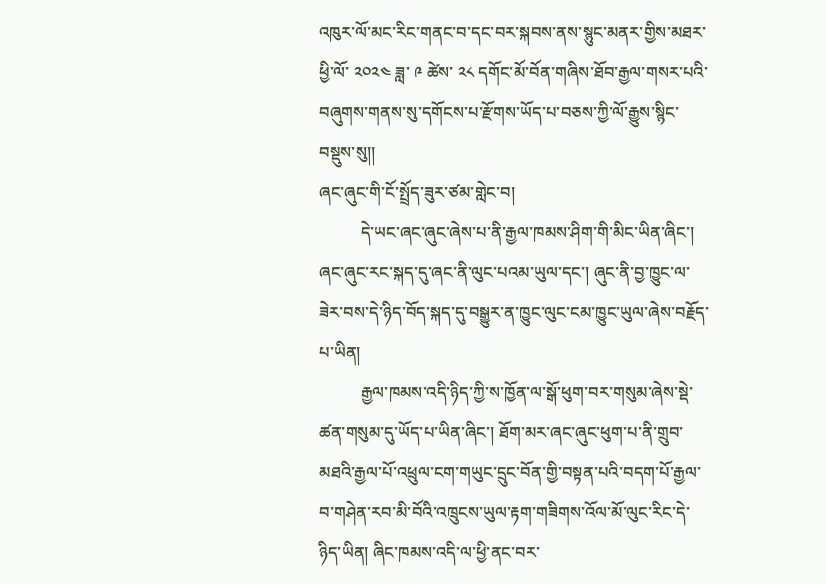འཁུར་ལོ་མང་རིང་གནང་བ་དང་བར་སྐབས་ནས་སྙུང་མནར་གྱིས་མཐར་ཕྱི་ལོ་ ༢༠༢༤ ཟླ་ ༩ ཚེས་ ༢༨ དགོང་མོ་བོན་གཞིས་ཐོབ་རྒྱལ་གསར་པའི་བཞུགས་གནས་སུ་དགོངས་པ་རྫོགས་ཡོད་པ་བཅས་ཀྱི་ལོ་རྒྱུས་སྙིང་བསྡུས་སུ།།
ཞང་ཞུང་གི་ངོ་སྤྲོད་ཟུར་ཙམ་གླེང་བ།
          དེ་ཡང་ཞང་ཞུང་ཞེས་པ་ནི་རྒྱལ་ཁམས་ཤིག་གི་མིང་ཡིན་ཞིང་། ཞང་ཞུང་རང་སྐད་དུ་ཞང་ནི་ལུང་པའམ་ཡུལ་དང་། ཞུང་ནི་བྱ་ཁྱུང་ལ་ཟེར་བས་དེ་ཉིད་བོད་སྐད་དུ་བསྒྱུར་ན་ཁྱུང་ལུང་ངམ་ཁྱུང་ཡུལ་ཞེས་བརྗོད་པ་ཡིན།
          རྒྱལ་ཁམས་འདི་ཉིད་ཀྱི་ས་ཁྱོན་ལ་སྒོ་ཕུག་བར་གསུམ་ཞེས་སྡེ་ཚན་གསུམ་དུ་ཡོད་པ་ཡིན་ཞིང་། ཐོག་མར་ཞང་ཞུང་ཕུག་པ་ནི་གྲུབ་མཐའི་རྒྱལ་པོ་འཕྲུལ་ངག་གཡུང་དྲུང་བོན་གྱི་བསྟན་པའི་བདག་པོ་རྒྱལ་བ་གཤེན་རབ་མི་བོའི་འཁྲུངས་ཡུལ་རྟག་གཟིགས་འོལ་མོ་ལུང་རིང་དེ་ཉིད་ཡིན། ཞིང་ཁམས་འདི་ལ་ཕྱི་ནང་བར་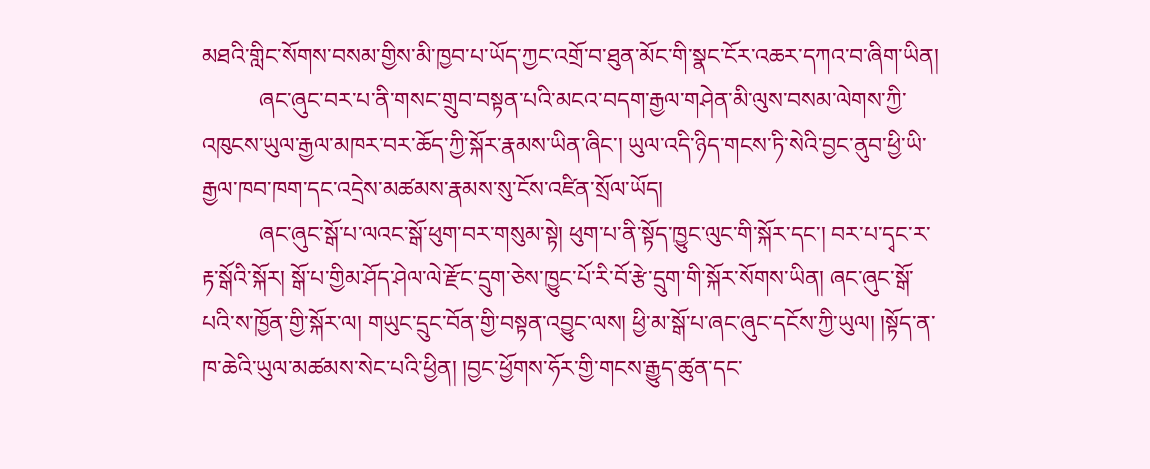མཐའི་གླིང་སོགས་བསམ་གྱིས་མི་ཁྱབ་པ་ཡོད་ཀྱང་འགྲོ་བ་ཐུན་མོང་གི་སྣང་ངོར་འཆར་དཀའ་བ་ཞིག་ཡིན།
          ཞང་ཞུང་བར་པ་ནི་གསང་གྲུབ་བསྟན་པའི་མངའ་བདག་རྒྱལ་གཤེན་མི་ལུས་བསམ་ལེགས་ཀྱི་འཁུངས་ཡུལ་རྒྱལ་མཁར་བར་ཆོད་ཀྱི་སྐོར་རྣམས་ཡིན་ཞིང་། ཡུལ་འདི་ཉིད་གངས་ཏི་སེའི་བྱང་ནུབ་ཕྱི་ཡི་རྒྱལ་ཁབ་ཁག་དང་འདྲེས་མཚམས་རྣམས་སུ་ངོས་འཛིན་སྲོལ་ཡོད།
          ཞང་ཞུང་སྒོ་པ་ལའང་སྒོ་ཕུག་བར་གསུམ་སྟེ། ཕུག་པ་ནི་སྟོད་ཁྱུང་ལུང་གི་སྐོར་དང་། བར་པ་དྭང་ར་རྟ་སྒོའི་སྐོར། སྒོ་པ་གྱིམ་ཤོད་ཤེལ་ལེ་རྫོང་དྲུག་ཅེས་ཁྱུང་པོ་རི་བོ་རྩེ་དྲུག་གི་སྐོར་སོགས་ཡིན། ཞང་ཞུང་སྒོ་པའི་ས་ཁྱོན་གྱི་སྐོར་ལ། གཡུང་དྲུང་བོན་གྱི་བསྟན་འབྱུང་ལས། ཕྱི་མ་སྒོ་པ་ཞང་ཞུང་དངོས་ཀྱི་ཡུལ། །སྟོད་ན་ཁ་ཆེའི་ཡུལ་མཚམས་སེང་པའི་ཕྱིན། །བྱང་ཕྱོགས་ཧོར་གྱི་གངས་རྒྱུད་ཚུན་དང་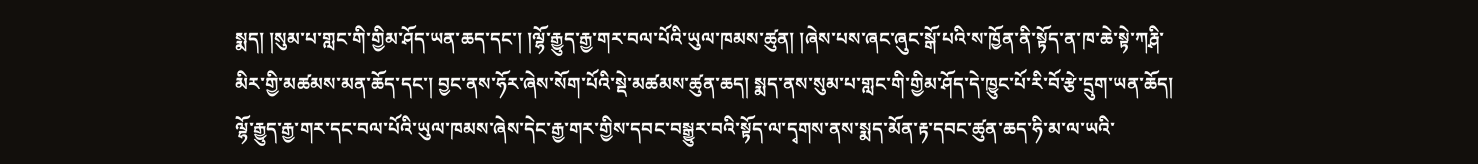སྨད། །སུམ་པ་གླང་གི་གྱིམ་ཤོད་ཡན་ཆད་དང་། །ལྷོ་རྒྱུད་རྒྱ་གར་བལ་པོའི་ཡུལ་ཁམས་ཚུན། །ཞེས་པས་ཞང་ཞུང་སྒོ་པའི་ས་ཁྱོན་ནི་སྟོད་ན་ཁ་ཆེ་སྟེ་ཀརྴི་མིར་གྱི་མཚམས་མན་ཆོད་དང་། བྱང་ནས་ཧོར་ཞེས་སོག་པོའི་སྡེ་མཚམས་ཚུན་ཆད། སྨད་ནས་སུམ་པ་གླང་གི་གྱིམ་ཤོད་དེ་ཁྱུང་པོ་རི་བོ་རྩེ་དྲུག་ཡན་ཆོད། ལྷོ་རྒྱུད་རྒྱ་གར་དང་བལ་པོའི་ཡུལ་ཁམས་ཞེས་དེང་རྒྱ་གར་གྱིས་དབང་བསྒྱུར་བའི་སྟོད་ལ་དྭགས་ནས་སྨད་མོན་རྟ་དབང་ཚུན་ཆད་ཧི་མ་ལ་ཡའི་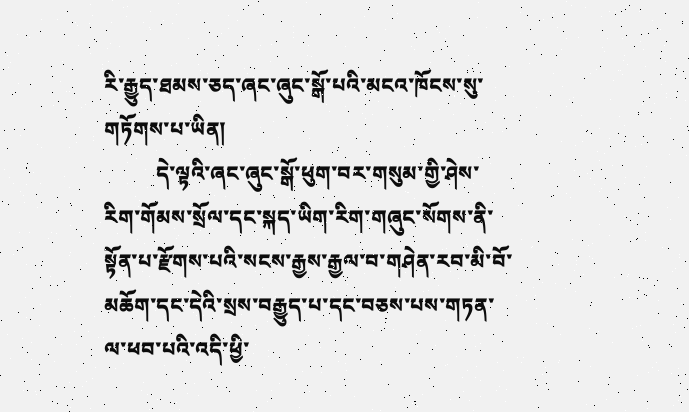རི་རྒྱུད་ཐམས་ཅད་ཞང་ཞུང་སྒོ་པའི་མངའ་ཁོངས་སུ་གཏོགས་པ་ཡིན།
          དེ་ལྟའི་ཞང་ཞུང་སྒོ་ཕུག་བར་གསུམ་གྱི་ཤེས་རིག་གོམས་སྲོལ་དང་སྐད་ཡིག་རིག་གཞུང་སོགས་ནི་སྟོན་པ་རྫོགས་པའི་སངས་རྒྱས་རྒྱལ་བ་གཤེན་རབ་མི་བོ་མཆོག་དང་དེའི་སྲས་བརྒྱུད་པ་དང་བཅས་པས་གཏན་ལ་ཕབ་པའི་འདི་ཕྱི་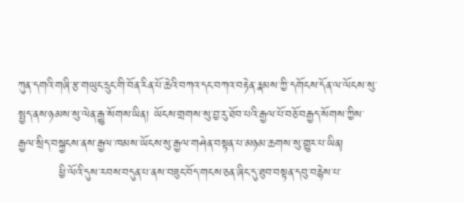ཀུན་དགའི་གཞི་རྩ་གཡུང་དྲུང་གི་བོན་རིན་པོ་ཆེའི་བཀའ་དང་བཀའ་བརྟེན་རྣམས་ཀྱི་དགོངས་དོན་ལ་ལོངས་སུ་སྤྱད་ནས་ཉམས་སུ་ལེན་རྒྱུ་སོགས་ཡིན། ཡོངས་གྲགས་སུ་བྱ་རུ་ཐོབ་པའི་རྒྱལ་པོ་བཅོ་བརྒྱད་སོགས་ཀྱིས་རྒྱལ་སྲིད་བསྐྱངས་ནས་རྒྱལ་ཁམས་ཡོངས་སུ་རྒྱལ་གཤེན་བསྟན་པ་མཉམ་ཆགས་སུ་གྱུར་པ་ཡིན།
          ཕྱི་ལོའི་དུས་རབས་བདུན་པ་ནས་བཟུང་བོད་གངས་ཅན་ཞིང་དུ་ཐུབ་བསྟན་དབུ་བརྙེས་པ་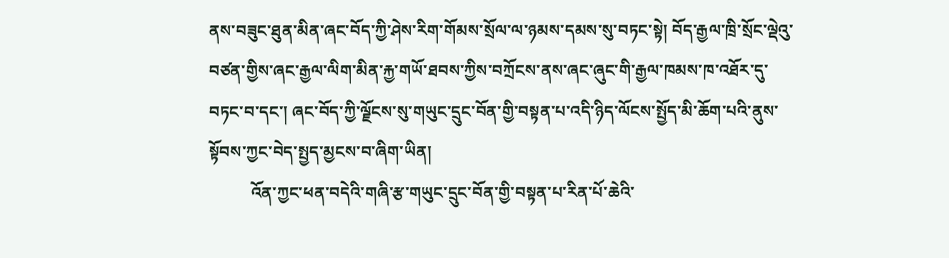ནས་བཟུང་ཐུན་མིན་ཞང་བོད་ཀྱི་ཤེས་རིག་གོམས་སྲོལ་ལ་ཉམས་དམས་སུ་བཏང་སྟེ། བོད་རྒྱལ་ཁྲི་སྲོང་ལྡེའུ་བཙན་གྱིས་ཞང་རྒྱལ་ལིག་མིན་རྐྱ་གཡོ་ཐབས་ཀྱིས་བཀྲོངས་ནས་ཞང་ཞུང་གི་རྒྱལ་ཁམས་ཁ་འཐོར་དུ་བཏང་བ་དང་། ཞང་བོད་ཀྱི་ལྗོངས་སུ་གཡུང་དྲུང་བོན་གྱི་བསྟན་པ་འདི་ཉིད་ལོངས་སྤྱོད་མི་ཆོག་པའི་ནུས་སྟོབས་ཀྱང་བེད་སྤྱད་མྱངས་བ་ཞིག་ཡིན།
          འོན་ཀྱང་ཕན་བདེའི་གཞི་རྩ་གཡུང་དྲུང་བོན་གྱི་བསྟན་པ་རིན་པོ་ཆེའི་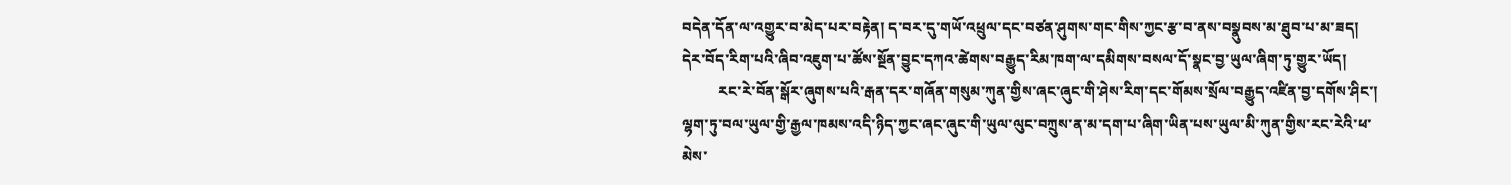བདེན་དོན་ལ་འགྱུར་བ་མེད་པར་བརྟེན། ད་བར་དུ་གཡོ་འཕྲུལ་དང་བཙན་ཤུགས་གང་གིས་ཀྱང་རྩ་བ་ནས་བསྣུབས་མ་ཐུབ་པ་མ་ཟད། དེར་བོད་རིག་པའི་ཞིབ་འཇུག་པ་ཚོས་སྔོན་བྱུང་དཀའ་ཚེགས་བརྒྱུད་རིམ་ཁག་ལ་དམིགས་བསལ་དོ་སྣང་བྱ་ཡུལ་ཞིག་ཏུ་གྱུར་ཡོད།
          རང་རེ་བོན་སྒོར་ཞུགས་པའི་རྒན་དར་གཞོན་གསུམ་ཀུན་གྱིས་ཞང་ཞུང་གི་ཤེས་རིག་དང་གོམས་སྲོལ་བརྒྱུད་འཛིན་བྱ་དགོས་ཤིང་། ལྷག་ཏུ་བལ་ཡུལ་གྱི་རྒྱལ་ཁམས་འདི་ཉིད་ཀྱང་ཞང་ཞུང་གི་ཡུལ་ལུང་བཀྲུས་ན་མ་དག་པ་ཞིག་ཡིན་པས་ཡུལ་མི་ཀུན་གྱིས་རང་རེའི་ཕ་མེས་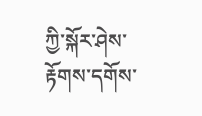ཀྱི་སྐོར་ཤེས་རྟོགས་དགོས་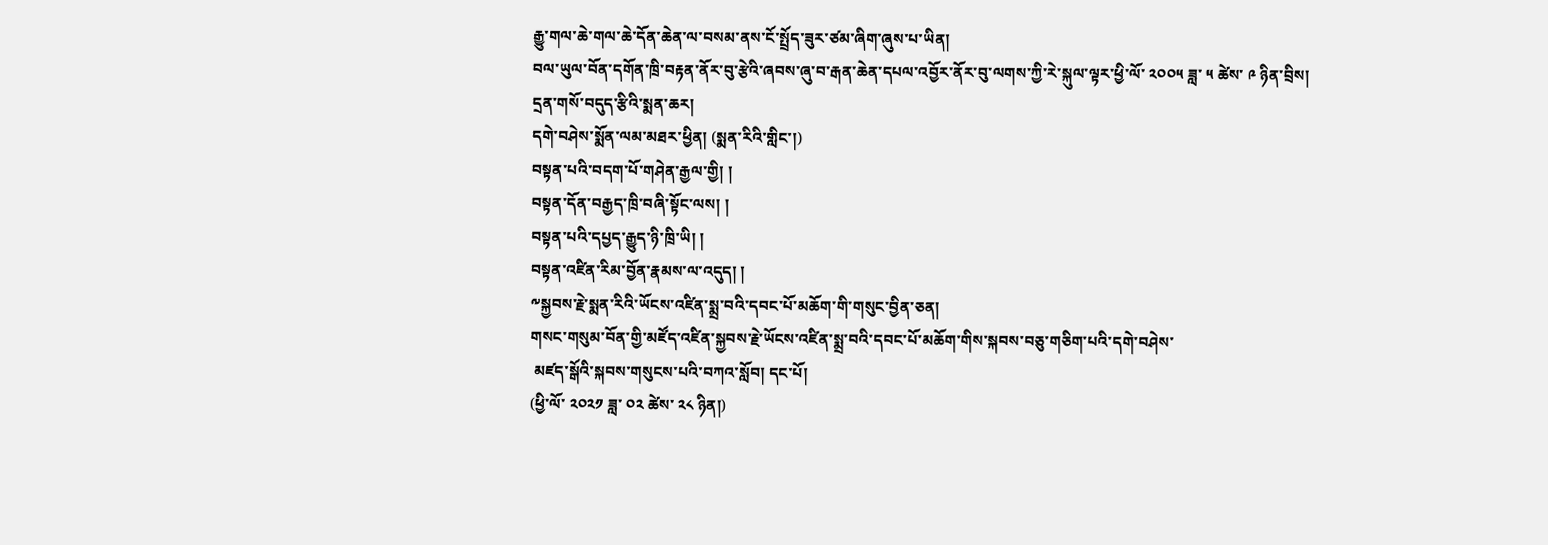རྒྱུ་གལ་ཆེ་གལ་ཆེ་དོན་ཆེན་ལ་བསམ་ནས་ངོ་སྤྲོད་ཟུར་ཙམ་ཞིག་ཞུས་པ་ཡིན།
བལ་ཡུལ་བོན་དགོན་ཁྲི་བརྟན་ནོར་བུ་རྩེའི་ཞབས་ཞུ་བ་རྒན་ཆེན་དཔལ་འབྱོར་ནོར་བུ་ལགས་ཀྱི་རེ་སྐུལ་ལྟར་ཕྱི་ལོ་ ༢༠༠༥ ཟླ་ ༥ ཚེས་ ༩ ཉིན་བྲིས།
དྲན་གསོ་བདུད་རྩིའི་སྨན་ཆར།
དགེ་བཤེས་སྨོན་ལམ་མཐར་ཕྱིན། (སྨན་རིའི་གླིང་།)
བསྟན་པའི་བདག་པོ་གཤེན་རྒྱལ་གྱི། །
བསྟན་དོན་བརྒྱད་ཁྲི་བཞི་སྟོང་ལས། །
བསྟན་པའི་དཔྱད་རྒྱུད་ཉི་ཁྲི་ཡི། །
བསྟན་འཛིན་རིམ་བྱོན་རྣམས་ལ་འདུད། །
༸སྐྱབས་རྗེ་སྨན་རིའི་ཡོངས་འཛིན་སྨྲ་བའི་དབང་པོ་མཆོག་གི་གསུང་བྱིན་ཅན།
གསང་གསུམ་བོན་གྱི་མཛོད་འཛིན་སྐྱབས་རྗེ་ཡོངས་འཛིན་སྨྲ་བའི་དབང་པོ་མཆོག་གིས་སྐབས་བཅུ་གཅིག་པའི་དགེ་བཤེས་
 མཛད་སྒོའི་སྐབས་གསུངས་པའི་བཀའ་སློབ། དང་པོ།
(ཕྱི་ལོ་ ༢༠༢༡ ཟླ་ ༠༢ ཚེས་ ༢༨ ཉིན།)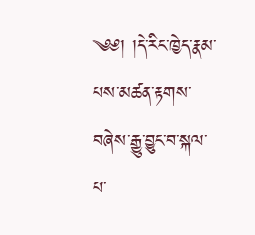༄༅། །དེ་རིང་ཁྱེད་རྣམ་པས་མཚན་རྟགས་བཞེས་རྒྱུ་བྱུང་བ་སྐལ་པ་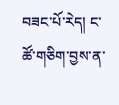བཟང་པོ་རེད། ང་ཚོ་གཅིག་བྱས་ན་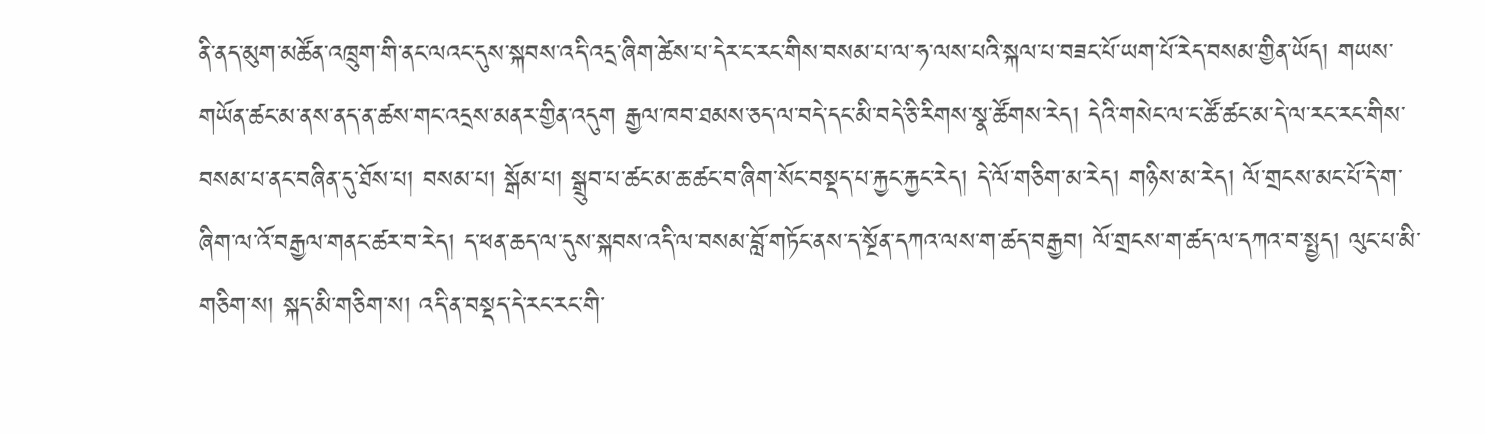ནི་ནད་མུག་མཚོན་འཁྲུག་གི་ནང་ལའང་དུས་སྐབས་འདི་འདྲ་ཞིག་ཚེས་པ་དེར་ང་རང་གིས་བསམ་པ་ལ་ཧ་ལས་པའི་སྐལ་པ་བཟང་པོ་ཡག་པོ་རེད་བསམ་གྱིན་ཡོད། གཡས་གཡོན་ཚང་མ་ནས་ནད་ན་ཚས་གང་འདྲས་མནར་གྱིན་འདུག རྒྱལ་ཁབ་ཐམས་ཅད་ལ་བདེ་དང་མི་བདེ་ཅི་རིགས་སྣ་ཚོགས་རེད། དེའི་གསེང་ལ་ང་ཚོ་ཚང་མ་དེ་ལ་རང་རང་གིས་བསམ་པ་ནང་བཞིན་དུ་ཐོས་པ། བསམ་པ། སྒོམ་པ། སྒྲུབ་པ་ཚང་མ་ཆ་ཚང་བ་ཞིག་སོང་བསྡད་པ་རྐྱང་རྐྱང་རེད། དེ་ལོ་གཅིག་མ་རེད། གཉིས་མ་རེད། ལོ་གྲངས་མང་པོ་དེ་ག་ཞིག་ལ་འོ་བརྒྱལ་གནང་ཚར་བ་རེད། ད་ཕན་ཆད་ལ་དུས་སྐབས་འདི་ལ་བསམ་བློ་གཏོང་ནས་ད་སྔོན་དཀའ་ལས་ག་ཚད་བརྒྱབ། ལོ་གྲངས་ག་ཚད་ལ་དཀའ་བ་སྤྱད། ལུང་པ་མི་གཅིག་ས། སྐད་མི་གཅིག་ས། འདི་ན་བསྡད་དེ་རང་རང་གི་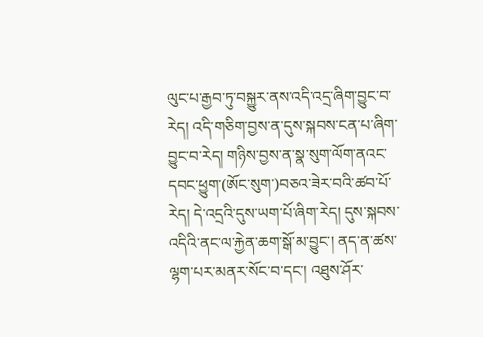ལུང་པ་རྒྱབ་ཏུ་བསྐྱུར་ནས་འདི་འདྲ་ཞིག་བྱུང་བ་རེད། འདི་གཅིག་བྱས་ན་དུས་སྐབས་ངན་པ་ཞིག་བྱུང་བ་རེད། གཉིས་བྱས་ན་སྣ་སུག་ལོག་ནའང་དབང་ཕྱུག་(ཨོང་སུག་)བཅའ་ཟེར་བའི་ཚབ་པོ་རེད། དེ་འདྲའི་དུས་ཡག་པོ་ཞིག་རེད། དུས་སྐབས་འདིའི་ནང་ལ་རྐྱེན་ཆག་སྒོ་མ་བྱུང་། ནད་ན་ཚས་ལྷག་པར་མནར་སོང་བ་དང་། འཐུས་ཤོར་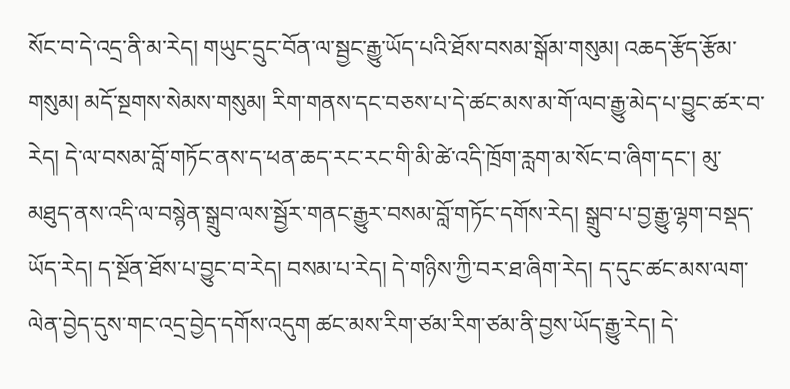སོང་བ་དེ་འདྲ་ནི་མ་རེད། གཡུང་དྲུང་བོན་ལ་སྦྱང་རྒྱུ་ཡོད་པའི་ཐོས་བསམ་སྒོམ་གསུམ། འཆད་རྩོད་རྩོམ་གསུམ། མདོ་སྔགས་སེམས་གསུམ། རིག་གནས་དང་བཅས་པ་དེ་ཚང་མས་མ་གོ་ལབ་རྒྱུ་མེད་པ་བྱུང་ཚར་བ་རེད། དེ་ལ་བསམ་བློ་གཏོང་ནས་ད་ཕན་ཆད་རང་རང་གི་མི་ཚེ་འདི་ཁྲོག་རླག་མ་སོང་བ་ཞིག་དང་། མུ་མཐུད་ནས་འདི་ལ་བསྙེན་སྒྲུབ་ལས་སྦྱོར་གནང་རྒྱུར་བསམ་བློ་གཏོང་དགོས་རེད། སྒྲུབ་པ་བྱ་རྒྱུ་ལྷག་བསྡད་ཡོད་རེད། ད་སྔོན་ཐོས་པ་བྱུང་བ་རེད། བསམ་པ་རེད། དེ་གཉིས་ཀྱི་བར་ཐ་ཞིག་རེད། ད་དུང་ཚང་མས་ལག་ལེན་བྱེད་དུས་གང་འདྲ་བྱེད་དགོས་འདུག ཚང་མས་རིག་ཙམ་རིག་ཙམ་ནི་བྱས་ཡོད་རྒྱུ་རེད། དེ་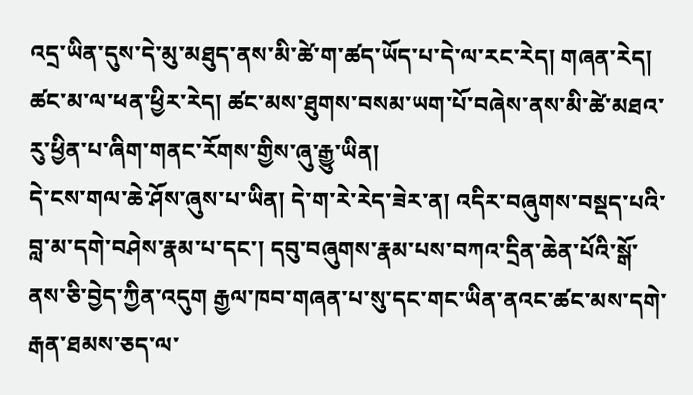འདྲ་ཡིན་དུས་དེ་མུ་མཐུད་ནས་མི་ཚེ་ག་ཚད་ཡོད་པ་དེ་ལ་རང་རེད། གཞན་རེད། ཚང་མ་ལ་ཕན་ཕྱིར་རེད། ཚང་མས་ཐུགས་བསམ་ཡག་པོ་བཞེས་ནས་མི་ཚེ་མཐའ་རུ་ཕྱིན་པ་ཞིག་གནང་རོགས་གྱིས་ཞུ་རྒྱུ་ཡིན།
དེ་ངས་གལ་ཆེ་ཤོས་ཞུས་པ་ཡིན། དེ་ག་རེ་རེད་ཟེར་ན། འདིར་བཞུགས་བསྡད་པའི་བླ་མ་དགེ་བཤེས་རྣམ་པ་དང་། དབུ་བཞུགས་རྣམ་པས་བཀའ་དྲིན་ཆེན་པོའི་སྒོ་ནས་ཅི་བྱེད་ཀྱིན་འདུག རྒྱལ་ཁབ་གཞན་པ་སུ་དང་གང་ཡིན་ནའང་ཚང་མས་དགེ་རྒན་ཐམས་ཅད་ལ་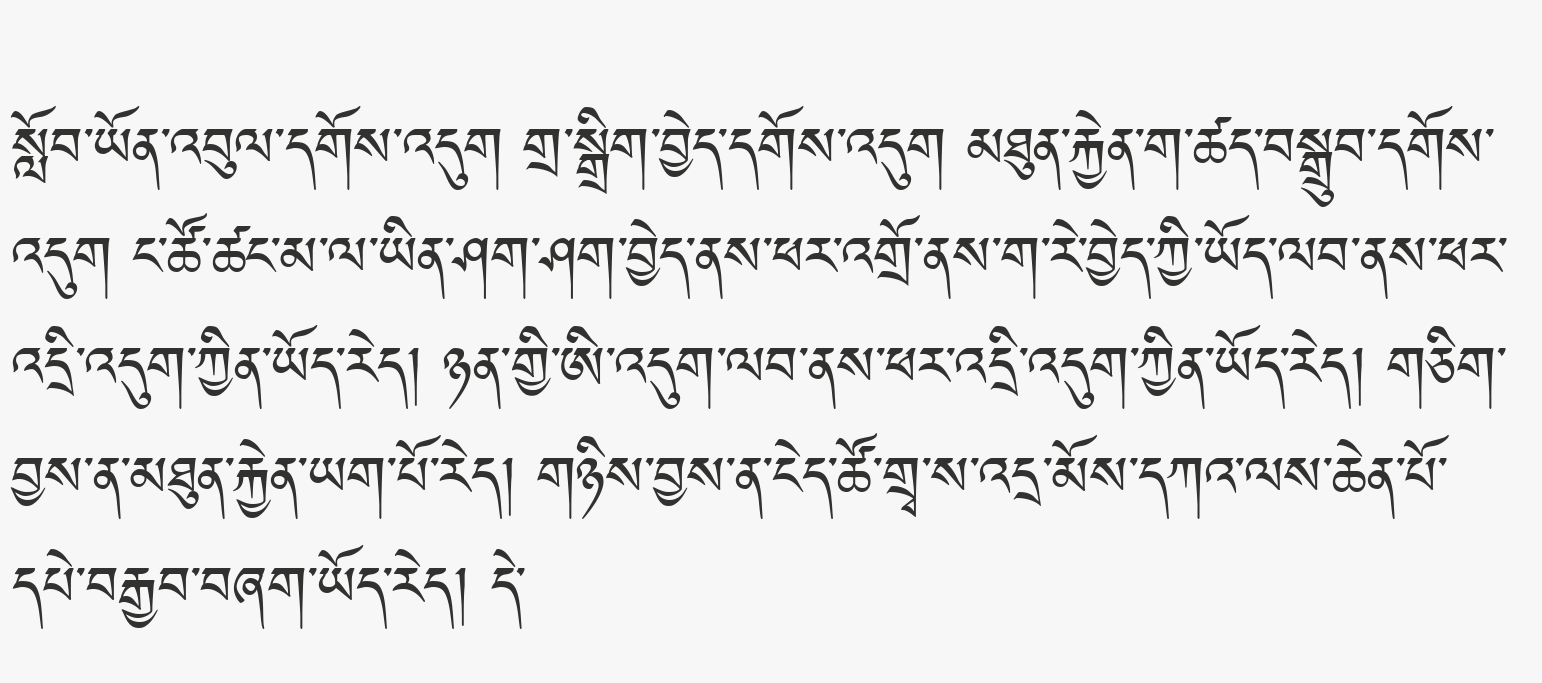སློབ་ཡོན་འབུལ་དགོས་འདུག གྲ་སྒྲིག་བྱེད་དགོས་འདུག མཐུན་རྐྱེན་ག་ཚད་བསྒྲུབ་དགོས་འདུག ང་ཚོ་ཚང་མ་ལ་ཡིན་ཤག་ཤག་བྱེད་ནས་ཕར་འགྲོ་ནས་ག་རེ་བྱེད་ཀྱི་ཡོད་ལབ་ནས་ཕར་འདྲི་འདུག་ཀྱིན་ཡོད་རེད། ཉན་གྱི་ཨི་འདུག་ལབ་ནས་ཕར་འདྲི་འདུག་ཀྱིན་ཡོད་རེད། གཅིག་བྱས་ན་མཐུན་རྐྱེན་ཡག་པོ་རེད། གཉིས་བྱས་ན་ངེད་ཚོ་གྲྭ་ས་འདྲ་མོས་དཀའ་ལས་ཆེན་པོ་དཔེ་བརྒྱབ་བཞག་ཡོད་རེད། དེ་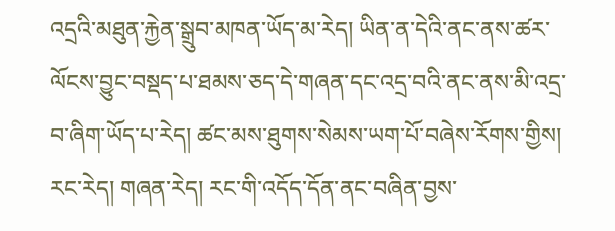འདྲའི་མཐུན་རྐྱེན་སྒྲུབ་མཁན་ཡོད་མ་རེད། ཡིན་ན་དེའི་ནང་ནས་ཚར་ལོངས་བྱུང་བསྡད་པ་ཐམས་ཅད་དེ་གཞན་དང་འདྲ་བའི་ནང་ནས་མི་འདྲ་བ་ཞིག་ཡོད་པ་རེད། ཚང་མས་ཐུགས་སེམས་ཡག་པོ་བཞེས་རོགས་གྱིས། རང་རེད། གཞན་རེད། རང་གི་འདོད་དོན་ནང་བཞིན་བྱས་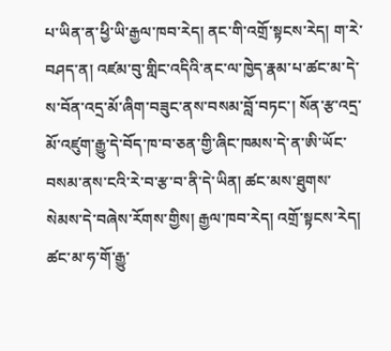པ་ཡིན་ན་ཕྱི་ཡི་རྒྱལ་ཁབ་རེད། ནང་གི་འགྲོ་སྟངས་རེད། ག་རེ་བཤད་ན། འཛམ་བུ་གླིང་འདིའི་ནང་ལ་ཁྱེད་རྣམ་པ་ཚང་མ་དེ་ས་བོན་འདྲ་མོ་ཞིག་བཟུང་ནས་བསམ་བློ་བཏང་། སོན་རྩ་འདྲ་མོ་འཛུག་རྒྱུ་དེ་བོད་ཁ་བ་ཅན་གྱི་ཞིང་ཁམས་དེ་ན་ཨི་ཡོང་བསམ་ནས་ངའི་རེ་བ་རྩ་བ་ནི་དེ་ཡིན། ཚང་མས་ཐུགས་སེམས་དེ་བཞེས་རོགས་གྱིས། རྒྱལ་ཁབ་རེད། འགྲོ་སྟངས་རེད། ཚང་མ་ཧ་གོ་རྒྱུ་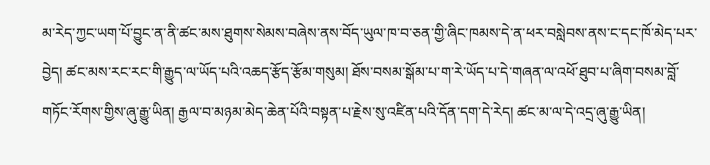མ་རེད་ཀྱང་ཡག་པོ་བྱུང་ན་ནི་ཚང་མས་ཐུགས་སེམས་བཞེས་ནས་བོད་ཡུལ་ཁ་བ་ཅན་གྱི་ཞིང་ཁམས་དེ་ན་ཕར་བསླེབས་ནས་ང་དང་ཁོ་མེད་པར་བྱེད། ཚང་མས་རང་རང་གི་རྒྱུད་ལ་ཡོད་པའི་འཆད་རྩོད་རྩོམ་གསུམ། ཐོས་བསམ་སྒོམ་པ་ག་རེ་ཡོད་པ་དེ་གཞན་ལ་འཕོ་ཐུབ་པ་ཞིག་བསམ་བློ་གཏོང་རོགས་གྱིས་ཞུ་རྒྱུ་ཡིན། རྒྱལ་བ་མཉམ་མེད་ཆེན་པོའི་བསྟན་པ་རྗེས་སུ་འཛིན་པའི་དོན་དག་དེ་རེད། ཚང་མ་ལ་དེ་འདྲ་ཞུ་རྒྱུ་ཡིན།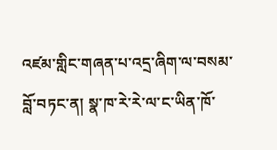འཛམ་གླིང་གཞན་པ་འདྲ་ཞིག་ལ་བསམ་བློ་བཏང་ན། སྣ་ཁ་རེ་རེ་ལ་ང་ཡིན་ཁོ་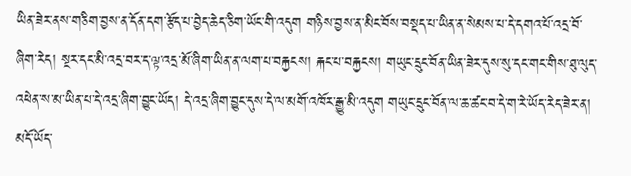ཡིན་ཟེར་ནས་གཅིག་བྱས་ན་དོན་དག་རྩོད་པ་བྱེད་ཆེད་ཅིག་ཡོང་གི་འདུག གཉིས་བྱས་ན་མིང་བོས་བསྡད་པ་ཡིན་ན་སེམས་པ་དེ་དགའ་པོ་འདྲ་བོ་ཞིག་རེད། སྔར་དང་མི་འདྲ་བར་ད་ལྟ་འདྲ་མོ་ཞིག་ཡིན་ན་ལག་པ་བརྐྱངས། རྐང་པ་བརྐྱངས། གཡུང་དྲུང་བོན་ཡིན་ཟེར་དུས་སུ་དང་གང་གིས་ཐུ་ལུད་འཕེན་ས་མ་ཡིན་པ་དེ་འདྲ་ཞིག་བྱུང་ཡོད། དེ་འདྲ་ཞིག་བྱུང་དུས་དེ་ལ་མགོ་འཁོར་རྒྱུ་མི་འདུག གཡུང་དྲུང་བོན་ལ་ཆ་ཚང་བ་དེ་ག་རེ་ཡོད་རེད་ཟེར་ན། མདོ་ཡོད་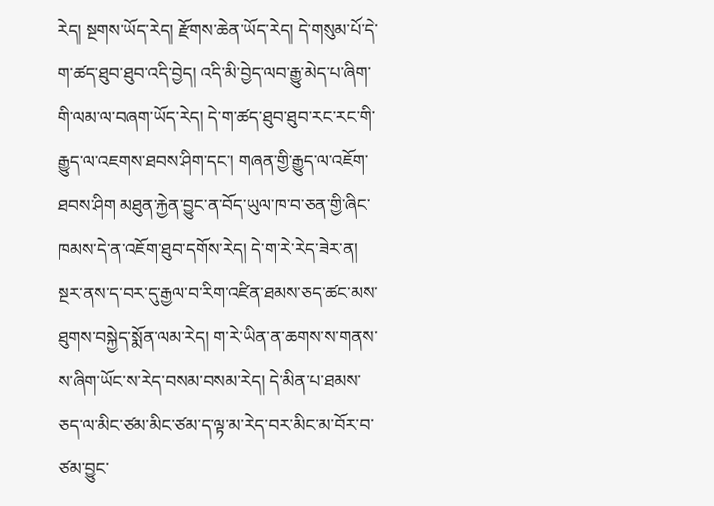རེད། སྔགས་ཡོད་རེད། རྫོགས་ཆེན་ཡོད་རེད། དེ་གསུམ་པོ་དེ་ག་ཚད་ཐུབ་ཐུབ་འདི་བྱེད། འདི་མི་བྱེད་ལབ་རྒྱུ་མེད་པ་ཞིག་གི་ལམ་ལ་བཞག་ཡོད་རེད། དེ་ག་ཚད་ཐུབ་ཐུབ་རང་རང་གི་རྒྱུད་ལ་འཇགས་ཐབས་ཤིག་དང་། གཞན་གྱི་རྒྱུད་ལ་འཇོག་ཐབས་ཤིག མཐུན་རྐྱེན་བྱུང་ན་བོད་ཡུལ་ཁ་བ་ཅན་གྱི་ཞིང་ཁམས་དེ་ན་འཇོག་ཐུབ་དགོས་རེད། དེ་ག་རེ་རེད་ཟེར་ན། སྔར་ནས་ད་བར་དུ་རྒྱལ་བ་རིག་འཛིན་ཐམས་ཅད་ཚང་མས་ཐུགས་བསྐྱེད་སྨོན་ལམ་རེད། ག་རེ་ཡིན་ན་ཆགས་ས་གནས་ས་ཞིག་ཡོང་ས་རེད་བསམ་བསམ་རེད། དེ་མིན་པ་ཐམས་ཅད་ལ་མིང་ཙམ་མིང་ཙམ་ད་ལྟ་མ་རེད་བར་མིང་མ་བོར་བ་ཙམ་བྱུང་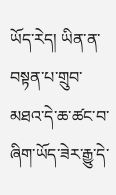ཡོད་རེད། ཡིན་ན་བསྟན་པ་གྲུབ་མཐའ་དེ་ཆ་ཚང་བ་ཞིག་ཡོད་ཟེར་རྒྱུ་དེ་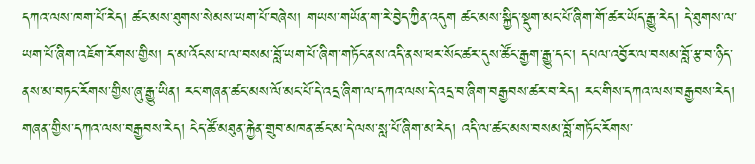དཀའ་ལས་ཁག་པོ་རེད། ཚང་མས་ཐུགས་སེམས་ཡག་པོ་བཞེས། གཡས་གཡོན་ག་རེ་བྱེད་ཀྱིན་འདུག ཚང་མས་སྐྱིད་སྡུག་མང་པོ་ཞིག་གོ་ཚར་ཡོད་རྒྱུ་རེད། དེ་ཐུགས་ལ་ཡག་པོ་ཞིག་འཇོག་རོགས་གྱིས། ད་མ་འོངས་པ་ལ་བསམ་བློ་ཡག་པོ་ཞིག་གཏོང་ནས་འདི་ནས་ཕར་སོང་ཚར་དུས་ཚོང་རྒྱག་རྒྱུ་དང་། དཔལ་འབྱོར་ལ་བསམ་བློ་རྩ་བ་ཉིད་ནས་མ་བཏང་རོགས་གྱིས་ཞུ་རྒྱུ་ཡིན། རང་གཞན་ཚང་མས་ལོ་མང་པོ་དེ་འདྲ་ཞིག་ལ་དཀའ་ལས་དེ་འདྲ་བ་ཞིག་བརྒྱབས་ཚར་བ་རེད། རང་གིས་དཀའ་ལས་བརྒྱབས་རེད། གཞན་གྱིས་དཀའ་ལས་བརྒྱབས་རེད། ངེད་ཚོ་མཐུན་རྐྱེན་གྲུབ་མཁན་ཚང་མ་དེ་ལས་སླ་པོ་ཞིག་མ་རེད། འདི་ལ་ཚང་མས་བསམ་བློ་གཏོང་རོགས་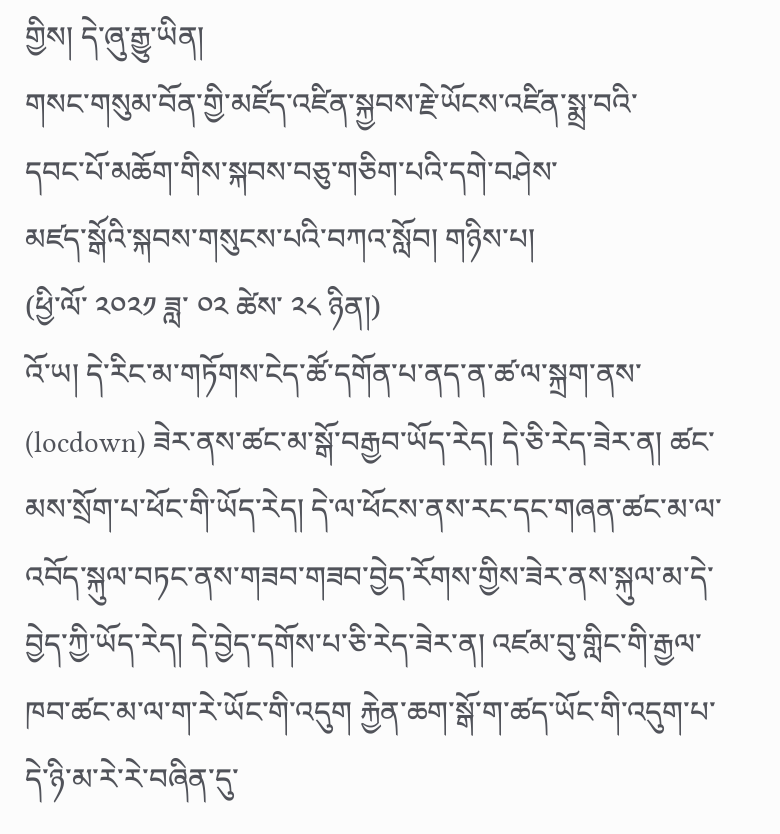གྱིས། དེ་ཞུ་རྒྱུ་ཡིན།
གསང་གསུམ་བོན་གྱི་མཛོད་འཛིན་སྐྱབས་རྗེ་ཡོངས་འཛིན་སྨྲ་བའི་
དབང་པོ་མཆོག་གིས་སྐབས་བཅུ་གཅིག་པའི་དགེ་བཤེས་
མཛད་སྒོའི་སྐབས་གསུངས་པའི་བཀའ་སློབ། གཉིས་པ།
(ཕྱི་ལོ་ ༢༠༢༡ ཟླ་ ༠༢ ཚེས་ ༢༨ ཉིན།)
འོ་ཡ། དེ་རིང་མ་གཏོགས་ངེད་ཚོ་དགོན་པ་ནད་ན་ཚ་ལ་སྐྲག་ནས་ (locdown) ཟེར་ནས་ཚང་མ་སྒོ་བརྒྱབ་ཡོད་རེད། དེ་ཅི་རེད་ཟེར་ན། ཚང་མས་སྲོག་པ་ཕོང་གི་ཡོད་རེད། དེ་ལ་ཕོངས་ནས་རང་དང་གཞན་ཚང་མ་ལ་འབོད་སྐུལ་བཏང་ནས་གཟབ་གཟབ་བྱེད་རོགས་གྱིས་ཟེར་ནས་སྐུལ་མ་དེ་བྱེད་ཀྱི་ཡོད་རེད། དེ་བྱེད་དགོས་པ་ཅི་རེད་ཟེར་ན། འཛམ་བུ་གླིང་གི་རྒྱལ་ཁབ་ཚང་མ་ལ་ག་རེ་ཡོང་གི་འདུག རྐྱེན་ཆག་སྒོ་ག་ཚད་ཡོང་གི་འདུག་པ་དེ་ཉི་མ་རེ་རེ་བཞིན་དུ་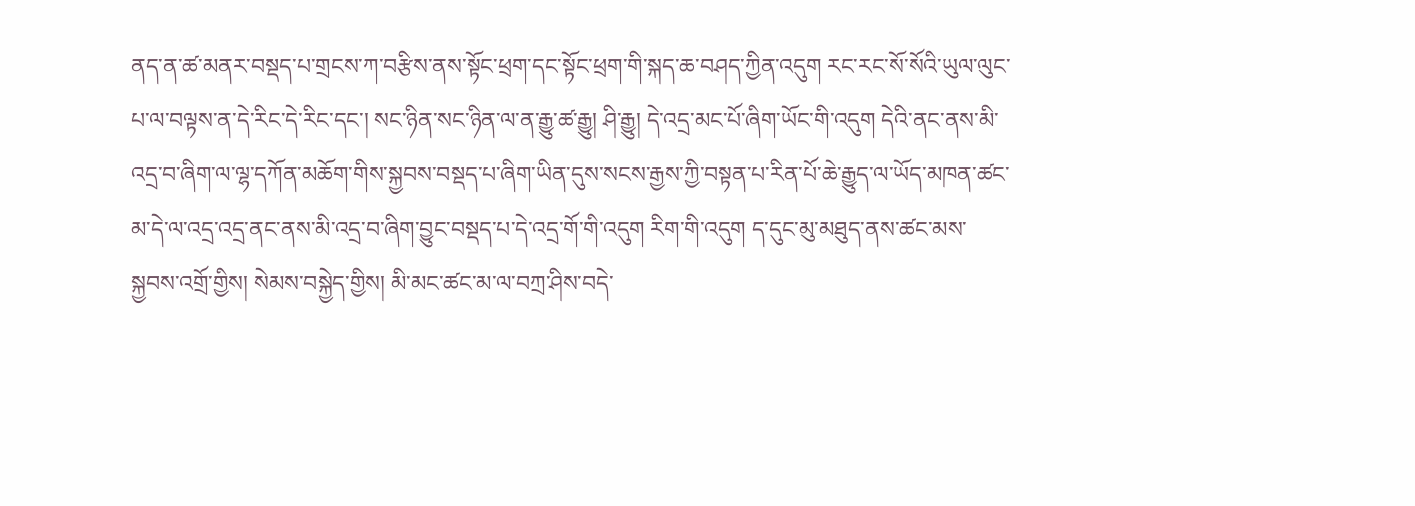ནད་ན་ཚ་མནར་བསྡད་པ་གྲངས་ཀ་བརྩིས་ནས་སྟོང་ཕྲག་དང་སྟོང་ཕྲག་གི་སྐད་ཆ་བཤད་ཀྱིན་འདུག རང་རང་སོ་སོའི་ཡུལ་ལུང་པ་ལ་བལྟས་ན་དེ་རིང་དེ་རིང་དང་། སང་ཉིན་སང་ཉིན་ལ་ན་རྒྱུ་ཚ་རྒྱུ། ཤི་རྒྱུ། དེ་འདྲ་མང་པོ་ཞིག་ཡོང་གི་འདུག དེའི་ནང་ནས་མི་འདྲ་བ་ཞིག་ལ་ལྷ་དཀོན་མཆོག་གིས་སྐྱབས་བསྡད་པ་ཞིག་ཡིན་དུས་སངས་རྒྱས་ཀྱི་བསྟན་པ་རིན་པོ་ཆེ་རྒྱུད་ལ་ཡོད་མཁན་ཚང་མ་དེ་ལ་འདྲ་འདྲ་ནང་ནས་མི་འདྲ་བ་ཞིག་བྱུང་བསྡད་པ་དེ་འདྲ་གོ་གི་འདུག རིག་གི་འདུག ད་དུང་མུ་མཐུད་ནས་ཚང་མས་སྐྱབས་འགྲོ་གྱིས། སེམས་བསྐྱེད་གྱིས། མི་མང་ཚང་མ་ལ་བཀྲ་ཤིས་བདེ་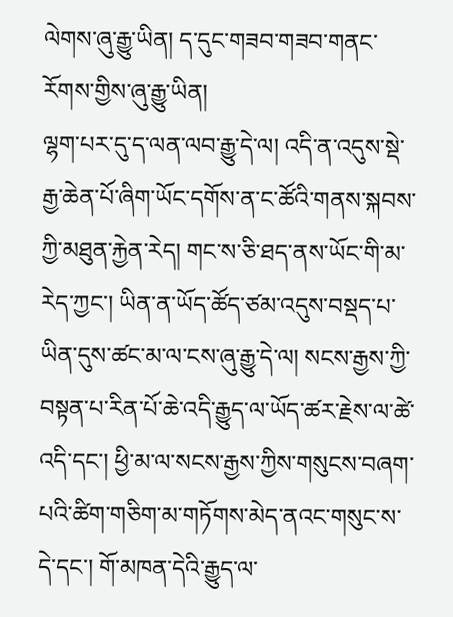ལེགས་ཞུ་རྒྱུ་ཡིན། ད་དུང་གཟབ་གཟབ་གནང་རོགས་གྱིས་ཞུ་རྒྱུ་ཡིན།
ལྷག་པར་དུ་ད་ལན་ལབ་རྒྱུ་དེ་ལ། འདི་ན་འདུས་སྡེ་རྒྱ་ཆེན་པོ་ཞིག་ཡོང་དགོས་ན་ང་ཚོའི་གནས་སྐབས་ཀྱི་མཐུན་རྐྱེན་རེད། གང་ས་ཅི་ཐད་ནས་ཡོང་གི་མ་རེད་ཀྱང་། ཡིན་ན་ཡོད་ཚོད་ཙམ་འདུས་བསྡད་པ་ཡིན་དུས་ཚང་མ་ལ་ངས་ཞུ་རྒྱུ་དེ་ལ། སངས་རྒྱས་ཀྱི་བསྟན་པ་རིན་པོ་ཆེ་འདི་རྒྱུད་ལ་ཡོད་ཚར་རྗེས་ལ་ཚེ་འདི་དང་། ཕྱི་མ་ལ་སངས་རྒྱས་ཀྱིས་གསུངས་བཞག་པའི་ཚིག་གཅིག་མ་གཏོགས་མེད་ནའང་གསུང་ས་དེ་དང་། གོ་མཁན་དེའི་རྒྱུད་ལ་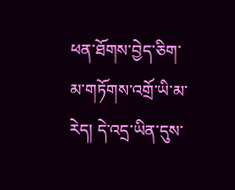ཕན་ཐོགས་བྱེད་ཅིག་མ་གཏོགས་འགྲོ་ཡི་མ་རེད། དེ་འདྲ་ཡིན་དུས་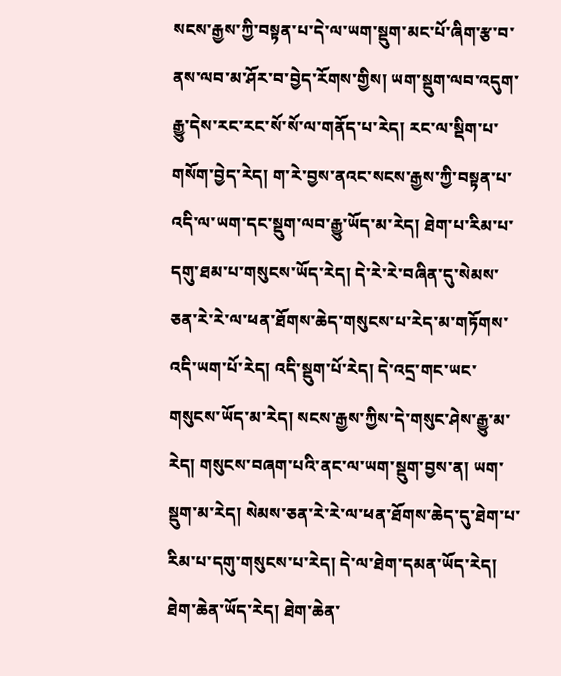སངས་རྒྱས་ཀྱི་བསྟན་པ་དེ་ལ་ཡག་སྡུག་མང་པོ་ཞིག་རྩ་བ་ནས་ལབ་མ་ཤོར་བ་བྱེད་རོགས་གྱིས། ཡག་སྡུག་ལབ་འདུག་རྒྱུ་དེས་རང་རང་སོ་སོ་ལ་གནོད་པ་རེད། རང་ལ་སྡིག་པ་གསོག་བྱེད་རེད། ག་རེ་བྱས་ནའང་སངས་རྒྱས་ཀྱི་བསྟན་པ་འདི་ལ་ཡག་དང་སྡུག་ལབ་རྒྱུ་ཡོད་མ་རེད། ཐེག་པ་རིམ་པ་དགུ་ཐམ་པ་གསུངས་ཡོད་རེད། དེ་རེ་རེ་བཞིན་དུ་སེམས་ཅན་རེ་རེ་ལ་ཕན་ཐོགས་ཆེད་གསུངས་པ་རེད་མ་གཏོགས་འདི་ཡག་པོ་རེད། འདི་སྡུག་པོ་རེད། དེ་འདྲ་གང་ཡང་གསུངས་ཡོད་མ་རེད། སངས་རྒྱས་ཀྱིས་དེ་གསུང་ཤེས་རྒྱུ་མ་རེད། གསུངས་བཞག་པའི་ནང་ལ་ཡག་སྡུག་བྱས་ན། ཡག་སྡུག་མ་རེད། སེམས་ཅན་རེ་རེ་ལ་ཕན་ཐོགས་ཆེད་དུ་ཐེག་པ་རིམ་པ་དགུ་གསུངས་པ་རེད། དེ་ལ་ཐེག་དམན་ཡོད་རེད། ཐེག་ཆེན་ཡོད་རེད། ཐེག་ཆེན་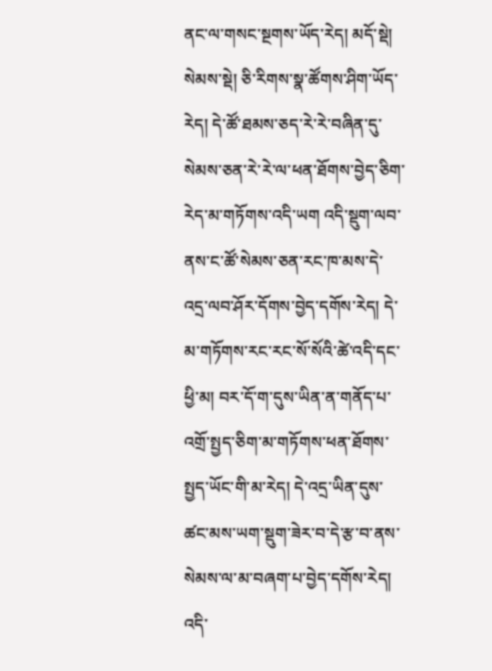ནང་ལ་གསང་སྔགས་ཡོད་རེད། མདོ་སྡེ། སེམས་སྡེ། ཅི་རིགས་སྣ་ཚོགས་ཤིག་ཡོད་རེད། དེ་ཚོ་ཐམས་ཅད་རེ་རེ་བཞིན་དུ་སེམས་ཅན་རེ་རེ་ལ་ཕན་ཐོགས་བྱེད་ཅིག་རེད་མ་གཏོགས་འདི་ཡག འདི་སྡུག་ལབ་ནས་ང་ཚོ་སེམས་ཅན་རང་ཁ་མས་དེ་འདྲ་ལབ་ཤོར་དོགས་བྱེད་དགོས་རེད། དེ་མ་གཏོགས་རང་རང་སོ་སོའི་ཚེ་འདི་དང་ཕྱི་མ། བར་དོ་ག་དུས་ཡིན་ན་གནོད་པ་འགྲོ་སྤྱད་ཅིག་མ་གཏོགས་ཕན་ཐོགས་སྤྱད་ཡོང་གི་མ་རེད། དེ་འདྲ་ཡིན་དུས་ཚང་མས་ཡག་སྡུག་ཟེར་བ་དེ་རྩ་བ་ནས་སེམས་ལ་མ་བཞག་པ་བྱེད་དགོས་རེད། འདི་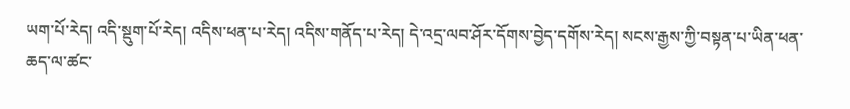ཡག་པོ་རེད། འདི་སྡུག་པོ་རེད། འདིས་ཕན་པ་རེད། འདིས་གནོད་པ་རེད། དེ་འདྲ་ལབ་ཤོར་དོགས་བྱེད་དགོས་རེད། སངས་རྒྱས་ཀྱི་བསྟན་པ་ཡིན་ཕན་ཆད་ལ་ཚང་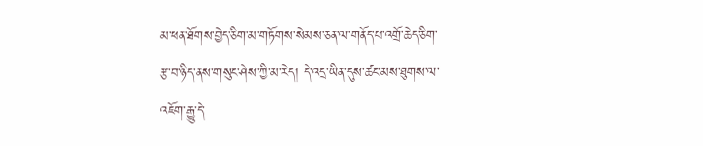མ་ཕན་ཐོགས་བྱེད་ཅིག་མ་གཏོགས་སེམས་ཅན་ལ་གནོད་པ་འགྲོ་ཆེད་ཅིག་རྩ་བ་ཉིད་ནས་གསུང་ཤེས་ཀྱི་མ་རེད། དེ་འདྲ་ཡིན་དུས་ཚང་མས་ཐུགས་ལ་འཇོག་རྒྱུ་དེ་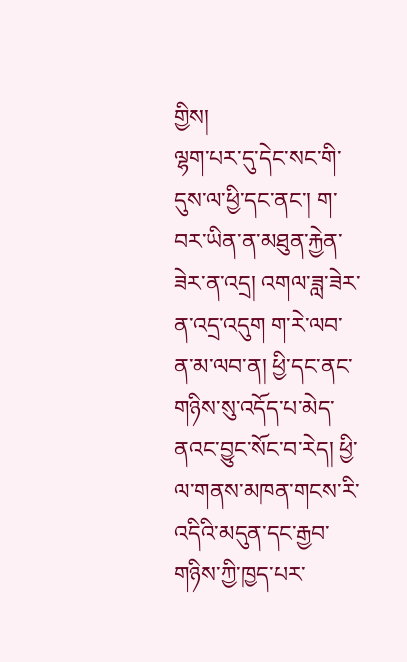གྱིས།
ལྷག་པར་དུ་དེང་སང་གི་དུས་ལ་ཕྱི་དང་ནང་། ག་བར་ཡིན་ན་མཐུན་རྐྱེན་ཟེར་ན་འདྲ། འགལ་ཟླ་ཟེར་ན་འདྲ་འདུག ག་རེ་ལབ་ན་མ་ལབ་ན། ཕྱི་དང་ནང་གཉིས་སུ་འདོད་པ་མེད་ནའང་བྱུང་སོང་བ་རེད། ཕྱི་ལ་གནས་མཁན་གངས་རི་འདིའི་མདུན་དང་རྒྱབ་གཉིས་ཀྱི་ཁྱད་པར་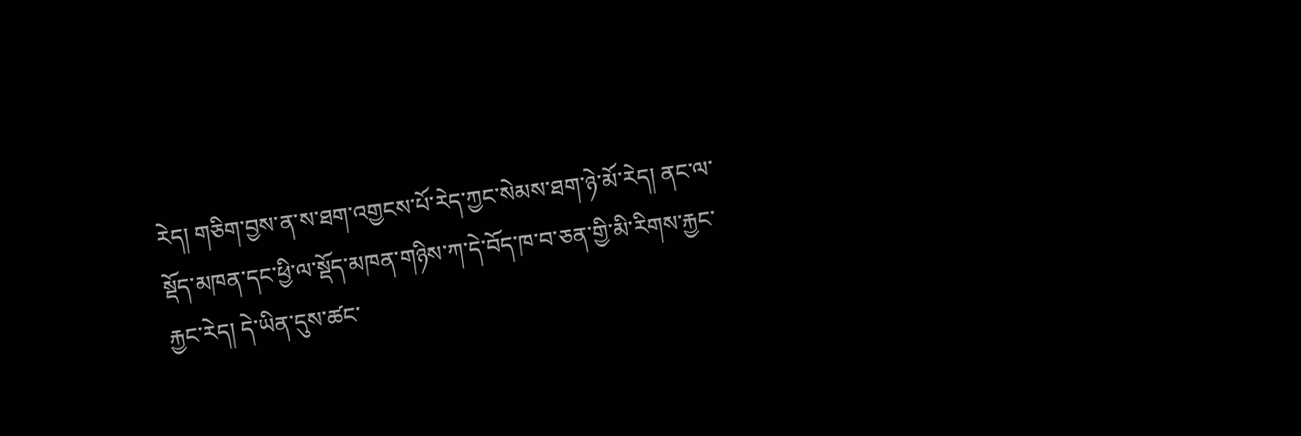རེད། གཅིག་བྱས་ན་ས་ཐག་འགྱངས་པོ་རེད་ཀྱང་སེམས་ཐག་ཉེ་མོ་རེད། ནང་ལ་སྡོད་མཁན་དང་ཕྱི་ལ་སྡོད་མཁན་གཉིས་ཀ་དེ་བོད་ཁ་བ་ཅན་གྱི་མི་རིགས་རྐྱང་རྐྱང་རེད། དེ་ཡིན་དུས་ཚང་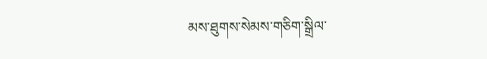མས་ཐུགས་སེམས་གཅིག་སྒྲིལ་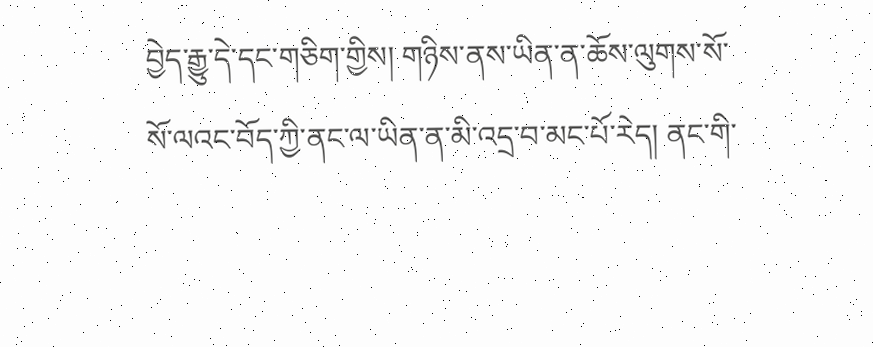བྱེད་རྒྱུ་དེ་དང་གཅིག་གྱིས། གཉིས་ནས་ཡིན་ན་ཆོས་ལུགས་སོ་སོ་ལའང་བོད་ཀྱི་ནང་ལ་ཡིན་ན་མི་འདྲ་བ་མང་པོ་རེད། ནང་གི་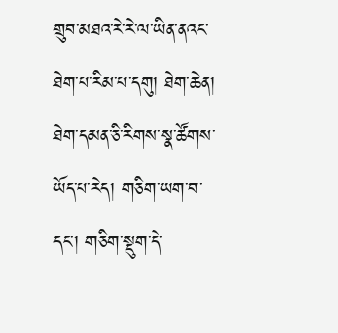གྲུབ་མཐའ་རེ་རེ་ལ་ཡིན་ནའང་ཐེག་པ་རིམ་པ་དགུ། ཐེག་ཆེན། ཐེག་དམན་ཅི་རིགས་སྣ་ཚོགས་ཡོད་པ་རེད། གཅིག་ཡག་བ་དང་། གཅིག་སྡུག་དེ་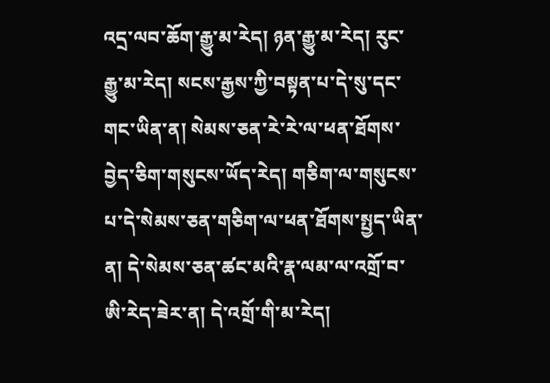འདྲ་ལབ་ཆོག་རྒྱུ་མ་རེད། ཉན་རྒྱུ་མ་རེད། རུང་རྒྱུ་མ་རེད། སངས་རྒྱས་ཀྱི་བསྟན་པ་དེ་སུ་དང་གང་ཡིན་ན། སེམས་ཅན་རེ་རེ་ལ་ཕན་ཐོགས་བྱེད་ཅིག་གསུངས་ཡོད་རེད། གཅིག་ལ་གསུངས་པ་དེ་སེམས་ཅན་གཅིག་ལ་ཕན་ཐོགས་སྤྱད་ཡིན་ན། དེ་སེམས་ཅན་ཚང་མའི་རྣ་ལམ་ལ་འགྲོ་བ་ཨི་རེད་ཟེར་ན། དེ་འགྲོ་གི་མ་རེད།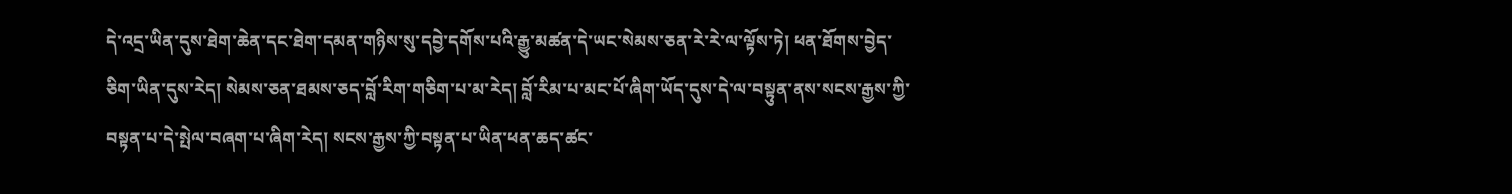དེ་འདྲ་ཡིན་དུས་ཐེག་ཆེན་དང་ཐེག་དམན་གཉིས་སུ་དབྱེ་དགོས་པའི་རྒྱུ་མཚན་དེ་ཡང་སེམས་ཅན་རེ་རེ་ལ་ལྟོས་ཏེ། ཕན་ཐོགས་བྱེད་ཅིག་ཡིན་དུས་རེད། སེམས་ཅན་ཐམས་ཅད་བློ་རིག་གཅིག་པ་མ་རེད། བློ་རིམ་པ་མང་པོ་ཞིག་ཡོད་དུས་དེ་ལ་བསྟུན་ནས་སངས་རྒྱས་ཀྱི་བསྟན་པ་དེ་སྤེལ་བཞག་པ་ཞིག་རེད། སངས་རྒྱས་ཀྱི་བསྟན་པ་ཡིན་ཕན་ཆད་ཚང་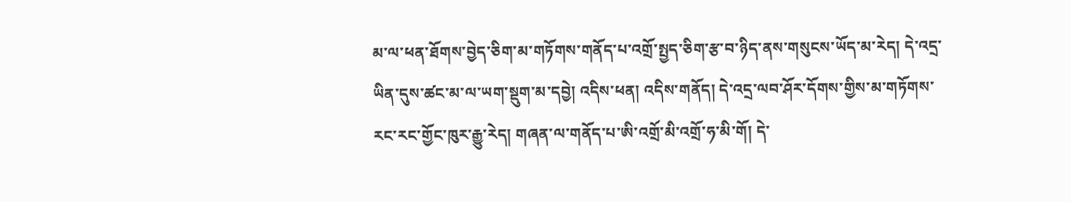མ་ལ་ཕན་ཐོགས་བྱེད་ཅིག་མ་གཏོགས་གནོད་པ་འགྲོ་སྤྱད་ཅིག་རྩ་བ་ཉིད་ནས་གསུངས་ཡོད་མ་རེད། དེ་འདྲ་ཡིན་དུས་ཚང་མ་ལ་ཡག་སྡུག་མ་དབྱེ། འདིས་ཕན། འདིས་གནོད། དེ་འདྲ་ལབ་ཤོར་དོགས་གྱིས་མ་གཏོགས་རང་རང་གྱོང་ཁུར་རྒྱུ་རེད། གཞན་ལ་གནོད་པ་ཨི་འགྲོ་མི་འགྲོ་ཧ་མི་གོ། དེ་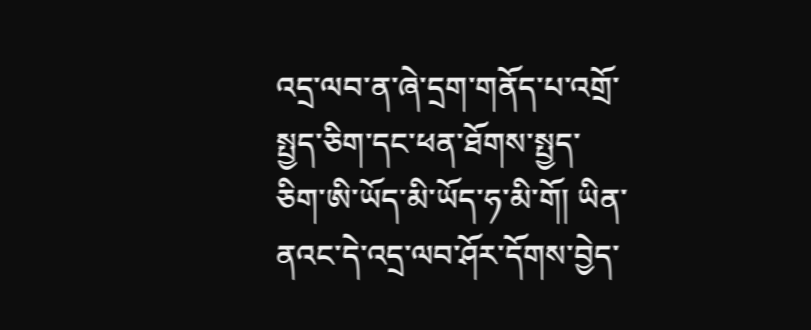འདྲ་ལབ་ན་ཞེ་དྲག་གནོད་པ་འགྲོ་སྤྱད་ཅིག་དང་ཕན་ཐོགས་སྤྱད་ཅིག་ཨི་ཡོད་མི་ཡོད་ཧ་མི་གོ། ཡིན་ནའང་དེ་འདྲ་ལབ་ཤོར་དོགས་བྱེད་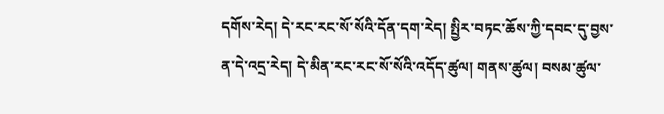དགོས་རེད། དེ་རང་རང་སོ་སོའི་དོན་དག་རེད། སྤྱིར་བཏང་ཆོས་ཀྱི་དབང་དུ་བྱས་ན་དེ་འདྲ་རེད། དེ་མིན་རང་རང་སོ་སོའི་འདོད་ཚུལ། གནས་ཚུལ། བསམ་ཚུལ་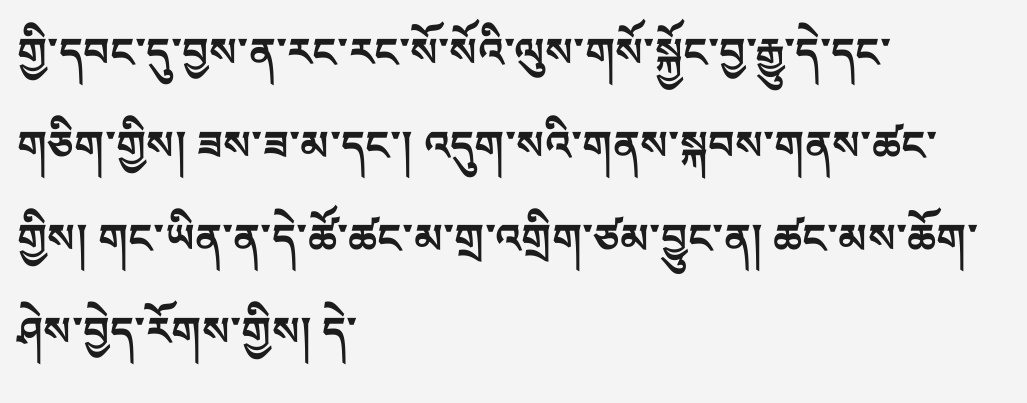གྱི་དབང་དུ་བྱས་ན་རང་རང་སོ་སོའི་ལུས་གསོ་སྐྱོང་བྱ་རྒྱུ་དེ་དང་གཅིག་གྱིས། ཟས་ཟ་མ་དང་། འདུག་སའི་གནས་སྐབས་གནས་ཚང་གྱིས། གང་ཡིན་ན་དེ་ཚོ་ཚང་མ་གྲ་འགྲིག་ཙམ་བྱུང་ན། ཚང་མས་ཆོག་ཤེས་བྱེད་རོགས་གྱིས། དེ་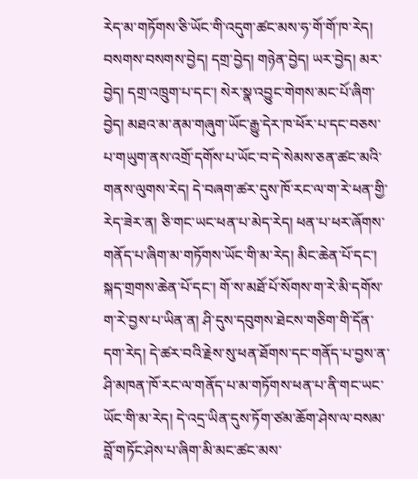རེད་མ་གཏོགས་ཅི་ཡོང་གི་འདུག་ཚང་མས་ཧ་གོ་གོ་ཁ་རེད། བསགས་བསགས་བྱེད། དགྲ་བྱེད། གཉེན་བྱེད། ཡར་བྱེད། མར་བྱེད། དགྲ་འཁྲུག་པ་དང་། སེར་སྣ་འབྱུང་གེགས་མང་པོ་ཞིག་བྱེད། མཐའ་མ་ནམ་གཞུག་ཡོང་རྒྱུ་དེར་ཁ་ཕོར་པ་དང་བཅས་པ་གཡུག་ནས་འགྲོ་དགོས་པ་ཡོང་བ་དེ་སེམས་ཅན་ཚང་མའི་གནས་ལུགས་རེད། དེ་བཞག་ཚར་དུས་ཁོ་རང་ལ་ག་རེ་ཕན་གྱི་རེད་ཟེར་ན། ཅི་གང་ཡང་ཕན་པ་མེད་རེད། ཕན་པ་ཕར་ཞོགས་གནོད་པ་ཞིག་མ་གཏོགས་ཡོང་གི་མ་རེད། མིང་ཆེན་པོ་དང་། སྐད་གྲགས་ཆེན་པོ་དང་། གོ་ས་མཐོ་པོ་སོགས་ག་རེ་མི་དགོས་ག་རེ་བྱས་པ་ཡིན་ན། ཤི་དུས་དབུགས་ཐེངས་གཅིག་གི་དོན་དག་རེད། དེ་ཚར་བའི་རྗེས་སུ་ཕན་ཐོགས་དང་གནོད་པ་བྱས་ན་ཤི་མཁན་ཁོ་རང་ལ་གནོད་པ་མ་གཏོགས་ཕན་པ་ནི་གང་ཡང་ཡོང་གི་མ་རེད། དེ་འདྲ་ཡིན་དུས་ཏོག་ཙམ་ཆོག་ཤེས་ལ་བསམ་བློ་གཏོང་ཤེས་པ་ཞིག་མི་མང་ཚང་མས་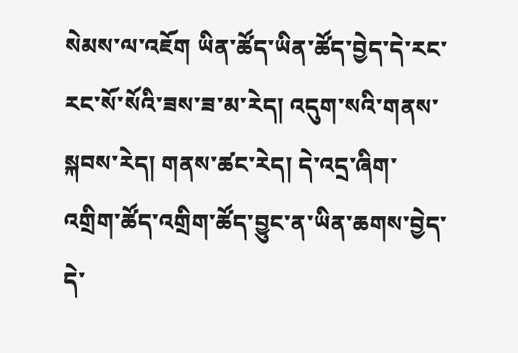སེམས་ལ་འཇོག ཡིན་ཚོད་ཡིན་ཚོད་བྱེད་དེ་རང་རང་སོ་སོའི་ཟས་ཟ་མ་རེད། འདུག་སའི་གནས་སྐབས་རེད། གནས་ཚང་རེད། དེ་འདྲ་ཞིག་འགྲིག་ཚོད་འགྲིག་ཚོད་བྱུང་ན་ཡིན་ཆགས་བྱེད་དེ་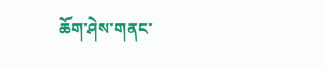ཆོག་ཤེས་གནང་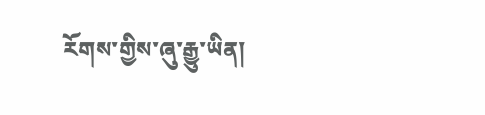རོགས་གྱིས་ཞུ་རྒྱུ་ཡིན།